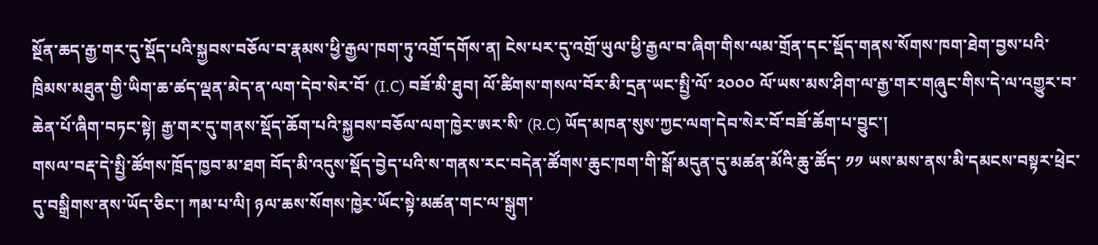སྔོན་ཆད་རྒྱ་གར་དུ་སྡོད་པའི་སྐྱབས་བཅོལ་བ་རྣམས་ཕྱི་རྒྱལ་ཁག་ཏུ་འགྲོ་དགོས་ན། ངེས་པར་དུ་འགྲོ་ཡུལ་ཕྱི་རྒྱལ་བ་ཞིག་གིས་ལམ་གྲོན་དང་སྡོད་གནས་སོགས་ཁག་ཐེག་བྱས་པའི་ཁྲིམས་མཐུན་གྱི་ཡིག་ཆ་ཚད་ལྡན་མེད་ན་ལག་དེབ་སེར་བོ་ (I.C) བཟོ་མི་ཐུབ། ལོ་ཚིགས་གསལ་བོར་མི་དྲན་ཡང་སྤྱི་ལོ་ ༢༠༠༠ ལོ་ཡས་མས་ཤིག་ལ་རྒྱ་གར་གཞུང་གིས་དེ་ལ་འགྱུར་བ་ཆེན་པོ་ཞིག་བཏང་སྟེ། རྒྱ་གར་དུ་གནས་སྡོད་ཆོག་པའི་སྐྱབས་བཅོལ་ལག་ཁྱེར་ཨར་སི་ (R.C) ཡོད་མཁན་སུས་ཀྱང་ལག་དེབ་སེར་བོ་བཟོ་ཆོག་པ་བྱུང་།
གསལ་བརྡ་དེ་སྤྱི་ཚོགས་ཁྲོད་ཁྱབ་མ་ཐག བོད་མི་འདུས་སྡོད་བྱེད་པའི་ས་གནས་རང་བདེན་ཚོགས་ཆུང་ཁག་གི་སྒོ་མདུན་དུ་མཚན་མོའི་ཆུ་ཚོད་ ༡༡ ཡས་མས་ནས་མི་དམངས་བསྟར་ཕྲེང་དུ་བསྒྲིགས་ནས་ཡོད་ཅིང་། ཀམ་པ་ལི། ཉལ་ཆས་སོགས་ཁྱེར་ཡོང་སྟེ་མཚན་གང་ལ་སྒུག་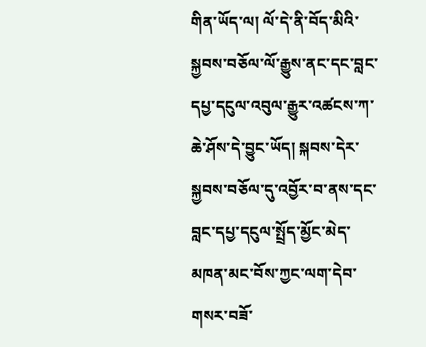གིན་ཡོད་ལ། ལོ་དེ་ནི་བོད་མིའི་སྐྱབས་བཅོལ་ལོ་རྒྱུས་ནང་དང་བླང་དཔྱ་དངུལ་འབུལ་རྒྱུར་འཚངས་ཀ་ཆེ་ཤོས་དེ་བྱུང་ཡོད། སྐབས་དེར་སྐྱབས་བཅོལ་དུ་འབྱོར་བ་ནས་དང་བླང་དཔྱ་དངུལ་སྤྲོད་མྱོང་མེད་མཁན་མང་བོས་ཀྱང་ལག་དེབ་གསར་བཟོ་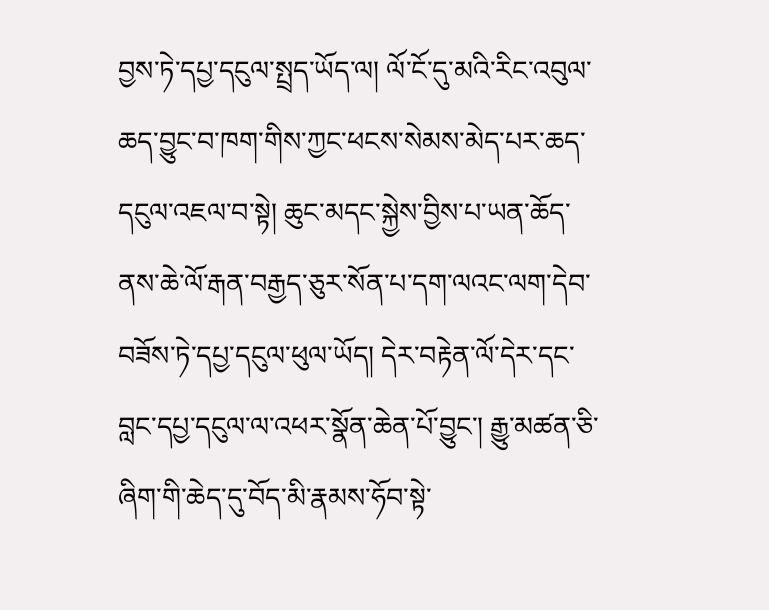བྱས་ཏེ་དཔྱ་དངུལ་སྤྲད་ཡོད་ལ། ལོ་ངོ་དུ་མའི་རིང་འབུལ་ཆད་བྱུང་བ་ཁག་གིས་ཀྱང་ཕངས་སེམས་མེད་པར་ཆད་དངུལ་འཇལ་བ་སྟེ། ཆུང་མདང་སྐྱེས་བྱིས་པ་ཡན་ཆོད་ནས་ཆེ་ལོ་རྒན་བརྒྱད་ཅུར་སོན་པ་དག་ལའང་ལག་དེབ་བཟོས་ཏེ་དཔྱ་དངུལ་ཕུལ་ཡོད། དེར་བརྟེན་ལོ་དེར་དང་བླང་དཔྱ་དངུལ་ལ་འཕར་སྣོན་ཆེན་པོ་བྱུང་། རྒྱུ་མཚན་ཅི་ཞིག་གི་ཆེད་དུ་བོད་མི་རྣམས་ཧོབ་སྟེ་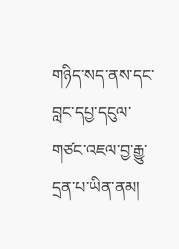གཉིད་སད་ནས་དང་བླང་དཔྱ་དངུལ་གཙང་འཇལ་བྱ་རྒྱུ་དྲན་པ་ཡིན་ནམ།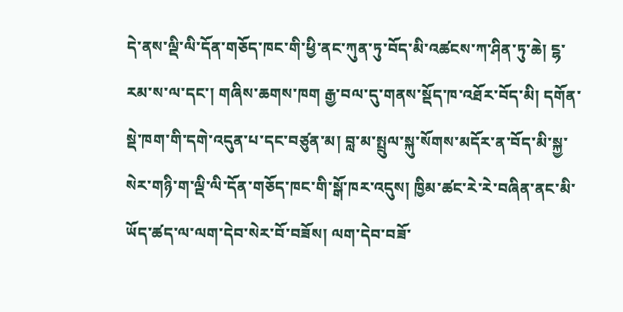དེ་ནས་ལྡི་ལི་དོན་གཅོད་ཁང་གི་ཕྱི་ནང་ཀུན་ཏུ་བོད་མི་འཚངས་ཀ་ཤིན་ཏུ་ཆེ། ངྷ་རམ་ས་ལ་དང་། གཞིས་ཆགས་ཁག རྒྱ་བལ་དུ་གནས་སྡོད་ཁ་འཐོར་བོད་མི། དགོན་སྡེ་ཁག་གི་དགེ་འདུན་པ་དང་བཙུན་མ། བླ་མ་སྤྲུལ་སྐུ་སོགས་མདོར་ན་བོད་མི་སྐྱ་སེར་གཉི་ག་ལྡི་ལི་དོན་གཅོད་ཁང་གི་སྒོ་ཁར་འདུས། ཁྱིམ་ཚང་རེ་རེ་བཞིན་ནང་མི་ཡོད་ཚད་ལ་ལག་དེབ་སེར་བོ་བཟོས། ལག་དེབ་བཟོ་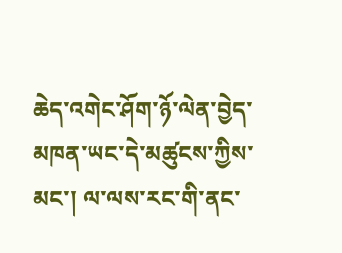ཆེད་འགེང་ཤོག་ཉོ་ལེན་བྱེད་མཁན་ཡང་དེ་མཚུངས་ཀྱིས་མང་། ལ་ལས་རང་གི་ནང་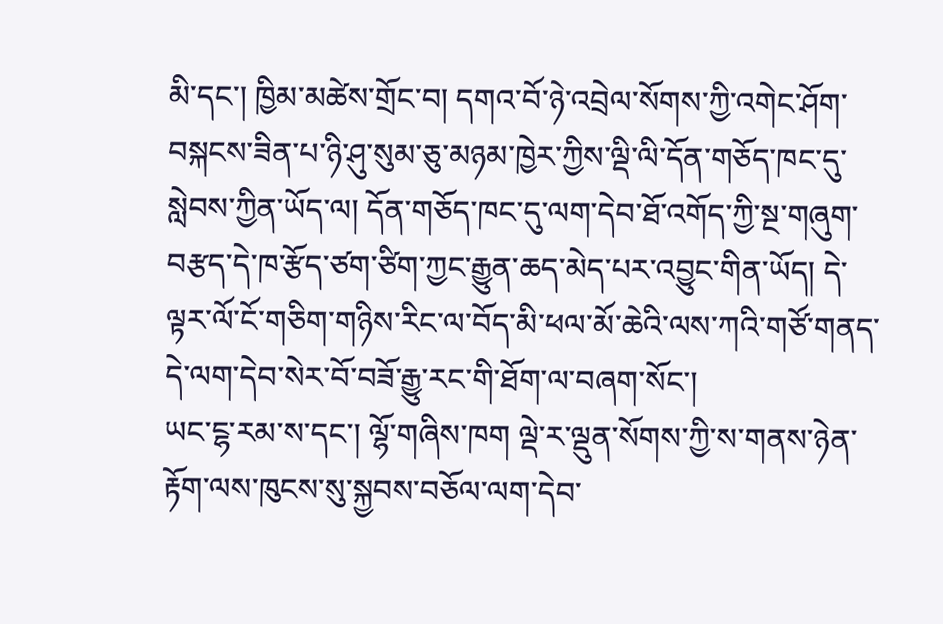མི་དང་། ཁྱིམ་མཚེས་གྲོང་བ། དགའ་བོ་ཉེ་འབྲེལ་སོགས་ཀྱི་འགེང་ཤོག་བསྐངས་ཟིན་པ་ཉི་ཤུ་སུམ་ཅུ་མཉམ་ཁྱེར་ཀྱིས་ལྡི་ལི་དོན་གཅོད་ཁང་དུ་སླེབས་ཀྱིན་ཡོད་ལ། དོན་གཅོད་ཁང་དུ་ལག་དེབ་ཐོ་འགོད་ཀྱི་སྔ་གཞུག་བརྩད་དེ་ཁ་རྩོད་ཙག་ཙིག་ཀྱང་རྒྱུན་ཆད་མེད་པར་འབྱུང་གིན་ཡོད། དེ་ལྟར་ལོ་ངོ་གཅིག་གཉིས་རིང་ལ་བོད་མི་ཕལ་མོ་ཆེའི་ལས་ཀའི་གཙོ་གནད་དེ་ལག་དེབ་སེར་བོ་བཟོ་རྒྱུ་རང་གི་ཐོག་ལ་བཞག་སོང་།
ཡང་ངྷ་རམ་ས་དང་། ལྷོ་གཞིས་ཁག ལྡེ་ར་ལྡུན་སོགས་ཀྱི་ས་གནས་ཉེན་རྟོག་ལས་ཁུངས་སུ་སྐྱབས་བཅོལ་ལག་དེབ་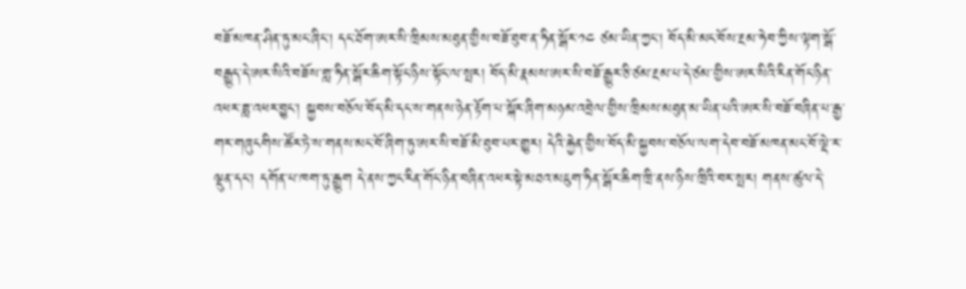བཟོ་མཁན་ཤིན་ཏུ་མང་ཞིང་། དང་ཐོག་ཨར་སི་ཁྲིམས་མཐུན་གྱིས་བཟོ་ཐུབ་ན་ཧིན་སྒོར་༡༤ ཙམ་ཡིན་ཀྱང་། བོད་མི་མང་བོས་རྔམ་ཧེབ་ཀྱིས་ལྟག་སྒོ་བརྒྱུད་དེ་ཨར་སིའི་བཟོས་གླ་ཧིན་སྒོར་ཆིག་སྟོང་ཉིས་སྟོང་ལ་སྤར། བོད་མི་རྣམས་ཨར་སི་བཟོ་རྒྱུར་ཅི་ཙམ་རྔམ་པ་དེ་ཙམ་གྱིས་ཨར་སིའི་རིན་གོང་ཉིན་འཕར་ཟླ་འཕར་བྱུང་། སྐྱབས་བཅོལ་བོད་མི་དང་ས་གནས་ཉེན་རྟོག་པ་སྐོར་ཞིག་མཉམ་འབྲེལ་གྱིས་ཁྲིམས་མཐུན་མ་ཡིན་པའི་ཨར་སི་བཟོ་བཞིན་པ་རྒྱ་གར་གཞུངགིས་ཚོར་ཏེ་ས་གནས་མང་བོ་ཞིག་ཏུ་ཨར་སི་བཟོ་མི་ཐུབ་པར་གྱུར། དེའི་རྐྱེན་གྱིས་བོད་མི་སྐྱབས་བཅོལ་ལག་དེབ་བཟོ་མཁན་མང་བོ་ལྡེ་ར་ལྡུན་དང་། དགོན་པ་ཁག་ཏུ་རྒྱུག དེ་ནས་ཀྱང་རིན་གོང་ཉིན་བཞིན་འཕར་སྟེ་མཐའ་མཇུག་ཧིན་སྒོར་ཆིག་ཁྲི་ནས་ཉིས་ཁྲིའི་བར་སྤར། གནས་ཚུལ་དེ་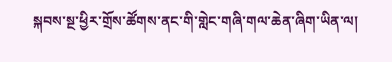སྐབས་སྔ་ཕྱིར་གྲོས་ཚོགས་ནང་གི་གླེང་གཞི་གལ་ཆེན་ཞིག་ཡིན་ལ།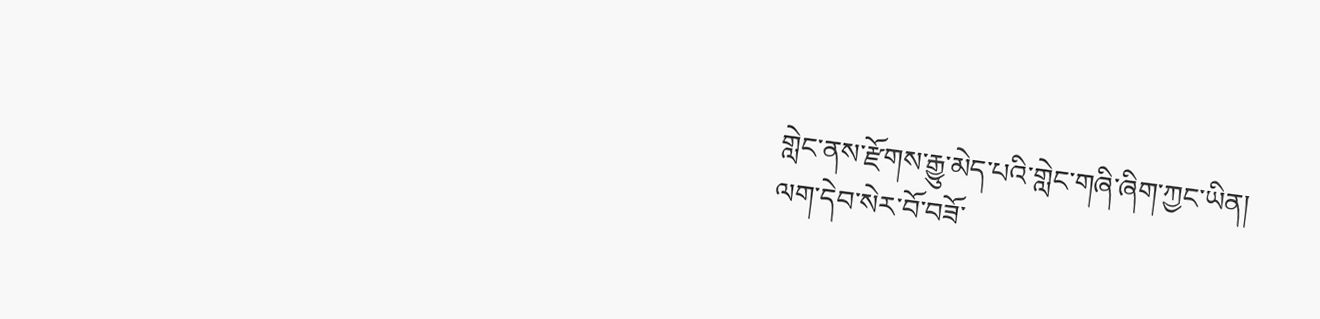གླེང་ནས་རྫོགས་རྒྱུ་མེད་པའི་གླེང་གཞི་ཞིག་ཀྱང་ཡིན།
ལག་དེབ་སེར་བོ་བཟོ་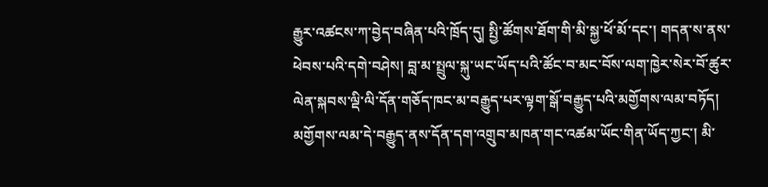རྒྱུར་འཚངས་ཀ་བྱེད་བཞིན་པའི་ཁྲོད་དུ། སྤྱི་ཚོགས་ཐོག་གི་མི་སྐྱ་ཕོ་མོ་དང་། གདན་ས་ནས་ཕེབས་པའི་དགེ་བཤེས། བླ་མ་སྤྲུལ་སྐུ་ཡང་ཡོད་པའི་ཚོང་བ་མང་བོས་ལག་ཁྱེར་སེར་བོ་ཚུར་ལེན་སྐབས་ལྡི་ལི་དོན་གཅོད་ཁང་མ་བརྒྱུད་པར་ལྟག་སྒོ་བརྒྱུད་པའི་མགྱོགས་ལམ་བཏོད། མགྱོགས་ལམ་དེ་བརྒྱུད་ནས་དོན་དག་འགྲུབ་མཁན་གང་འཚམ་ཡོང་གིན་ཡོད་ཀྱང་། མི་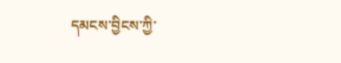དམངས་བྱིངས་ཀྱི་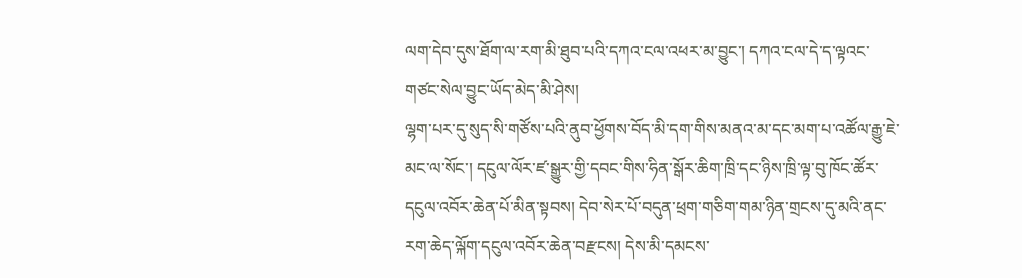ལག་དེབ་དུས་ཐོག་ལ་རག་མི་ཐུབ་པའི་དཀའ་ངལ་འཕར་མ་བྱུང་། དཀའ་ངལ་དེ་ད་ལྟའང་གཙང་སེལ་བྱུང་ཡོད་མེད་མི་ཤེས།
ལྷག་པར་དུ་སུད་སི་གཙོས་པའི་ནུབ་ཕྱོགས་བོད་མི་དག་གིས་མནའ་མ་དང་མག་པ་འཚོལ་རྒྱུ་ཇེ་མང་ལ་སོང་། དངུལ་ལོར་ཛ་སྒྱུར་གྱི་དབང་གིས་ཧིན་སྒོར་ཆིག་ཁྲི་དང་ཉིས་ཁྲི་ལྟ་བུ་ཁོང་ཚོར་དངུལ་འབོར་ཆེན་པོ་མིན་སྟབས། དེབ་སེར་པོ་བདུན་ཕྲག་གཅིག་གམ་ཉིན་གྲངས་དུ་མའི་ནང་རག་ཆེད་ལྐོག་དངུལ་འབོར་ཆེན་བརྫངས། དེས་མི་དམངས་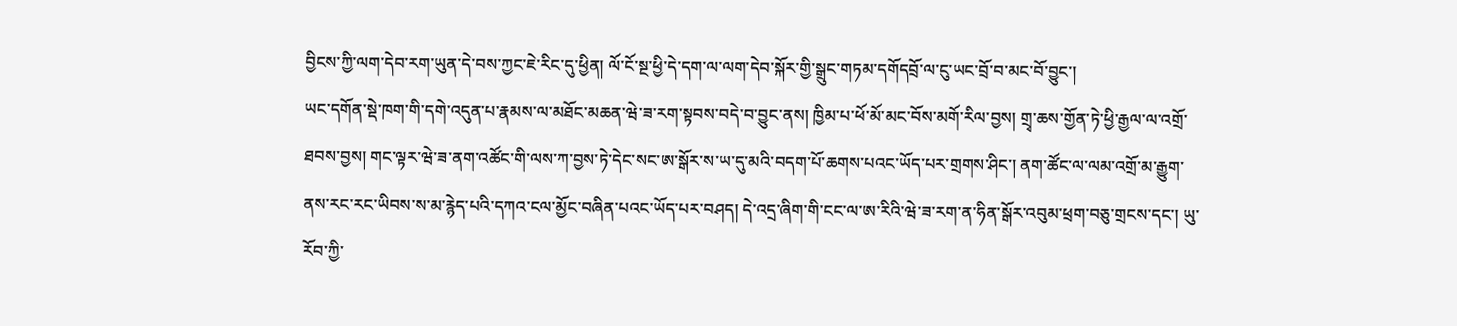བྱིངས་ཀྱི་ལག་དེབ་རག་ཡུན་དེ་བས་ཀྱང་ཇེ་རིང་དུ་ཕྱིན། ལོ་ངོ་སྔ་ཕྱི་དེ་དག་ལ་ལག་དེབ་སྐོར་གྱི་སྒྲུང་གཏམ་དགོདབྲོ་ལ་ངུ་ཡང་བྲོ་བ་མང་བོ་བྱུང་།
ཡང་དགོན་སྡེ་ཁག་གི་དགེ་འདུན་པ་རྣམས་ལ་མཐོང་མཆན་ཝེ་ཟ་རག་སྟབས་བདེ་བ་བྱུང་ནས། ཁྱིམ་པ་ཕོ་མོ་མང་བོས་མགོ་རིལ་བྱས། གྲྭ་ཆས་གྱོན་ཏེ་ཕྱི་རྒྱལ་ལ་འགྲོ་ཐབས་བྱས། གང་ལྟར་ཝེ་ཟ་ནག་འཚོང་གི་ལས་ཀ་བྱས་ཏེ་དེང་སང་ཨ་སྒོར་ས་ཡ་དུ་མའི་བདག་པོ་ཆགས་པའང་ཡོད་པར་གྲགས་ཤིང་། ནག་ཚོང་ལ་ལམ་འགྲོ་མ་རྒྱུག་ནས་རང་རང་ཡིབས་ས་མ་རྙེད་པའི་དཀའ་ངལ་མྱོང་བཞིན་པའང་ཡོད་པར་བཤད། དེ་འདྲ་ཞིག་གི་ངང་ལ་ཨ་རིའི་ཝེ་ཟ་རག་ན་ཧིན་སྒོར་འབུམ་ཕྲག་བཅུ་གྲངས་དང་། ཡུ་རོབ་ཀྱི་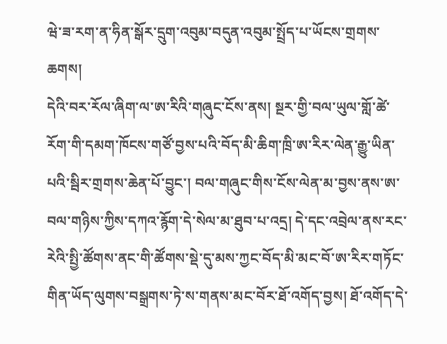ཝེ་ཟ་རག་ན་ཧིན་སྒོར་དྲུག་འབུམ་བདུན་འབུམ་སྤྲོད་པ་ཡོངས་གྲགས་ཆགས།
དེའི་བར་རོལ་ཞིག་ལ་ཨ་རིའི་གཞུང་ངོས་ནས། སྔར་གྱི་བལ་ཡུལ་གློ་ཚེ་རོག་གི་དམག་ཁོངས་གཙོ་བྱས་པའི་བོད་མི་ཆིག་ཁྲི་ཨ་རིར་ལེན་རྒྱུ་ཡིན་པའི་སྦིར་གྲགས་ཆེན་པོ་བྱུང་། བལ་གཞུང་གིས་ངོས་ལེན་མ་བྱས་ནས་ཨ་བལ་གཉིས་ཀྱིས་དཀའ་རྙོག་དེ་སེལ་མ་ཐུབ་པ་འདྲ། དེ་དང་འབྲེལ་ནས་རང་རེའི་སྤྱི་ཚོགས་ནང་གི་ཚོགས་སྡེ་དུ་མས་ཀྱང་བོད་མི་མང་བོ་ཨ་རིར་གཏོང་གིན་ཡོད་ལུགས་བསྒྲགས་ཏེ་ས་གནས་མང་བོར་ཐོ་འགོད་བྱས། ཐོ་འགོད་དེ་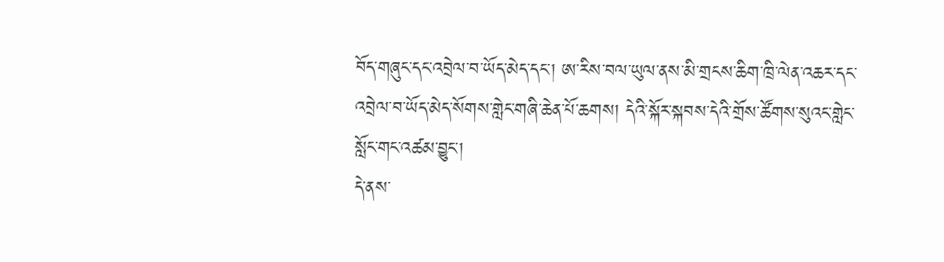བོད་གཞུང་དང་འབྲེལ་བ་ཡོད་མེད་དང་། ཨ་རིས་བལ་ཡུལ་ནས་མི་གྲངས་ཆིག་ཁྲི་ལེན་འཆར་དང་འབྲེལ་བ་ཡོད་མེད་སོགས་གླེང་གཞི་ཆེན་པོ་ཆགས། དེའི་སྐོར་སྐབས་དེའི་གྲོས་ཚོགས་སུའང་གླེང་སློང་གང་འཚམ་བྱུང་།
དེ་ནས་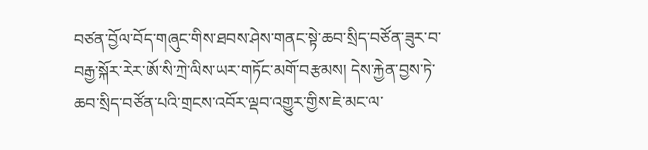བཙན་བྱོལ་བོད་གཞུང་གིས་ཐབས་ཤེས་གནང་སྟེ་ཆབ་སྲིད་བཙོན་ཟུར་བ་བརྒྱ་སྐོར་རེར་ཨོ་སི་ཀྲེ་ལིས་ཡར་གཏོང་མགོ་བརྩམས། དེས་རྐྱེན་བྱས་ཏེ་ཆབ་སྲིད་བཙོན་པའི་གྲངས་འབོར་ལྡབ་འགྱུར་གྱིས་ཇེ་མང་ལ་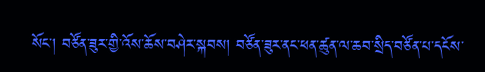སོང་། བཙོན་ཟུར་གྱི་འོས་ཆོས་བཤེར་སྐབས། བཙོན་ཟུར་ནང་ཕན་ཚུན་ལ་ཆབ་སྲིད་བཙོན་པ་དངོས་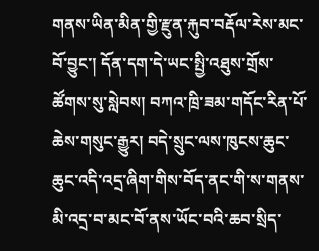གནས་ཡིན་མིན་གྱི་རྫུན་རྐུབ་བརྡོལ་རེས་མང་བོ་བྱུང་། དོན་དག་དེ་ཡང་སྤྱི་འཐུས་གྲོས་ཚོགས་སུ་སླེབས། བཀའ་ཁྲི་ཟམ་གདོང་རིན་པོ་ཆེས་གསུང་རྒྱུར། བདེ་སྲུང་ལས་ཁུངས་ཆུང་ཆུང་འདི་འདྲ་ཞིག་གིས་བོད་ནང་གི་ས་གནས་མི་འདྲ་བ་མང་བོ་ནས་ཡོང་བའི་ཆབ་སྲིད་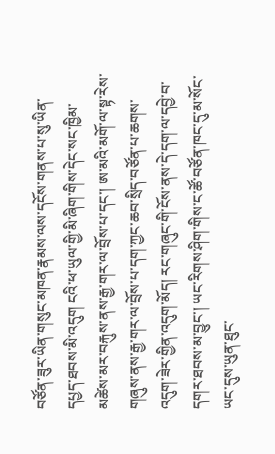བཙོན་ཟུར་ཡིན་གསུང་མཁན་རྣམས་ལས་དངོས་གནས་པ་སུ་ཡིན་དཔྱད་ཐབས་མི་འདུག ངའི་ཕ་ཡུལ་གྱི་མི་ཞིག་གིས་དེང་སང་ཁྱིམ་མཚེས་མར་བརྐུས་ནས་རྒྱ་གར་ལ་བྲོས་པ་དང་། ཨ་མའི་མགོ་ལ་སྟ་རེས་གཞུས་ནས་རྒྱ་གར་ལ་བྲོས་པ་དག་ཀྱང་ཆབ་སྲིད་བཙོན་པ་ཆགས་འདུག་ཟེར་གྱིན་འདུག་མོད། རང་གཞུང་གི་ངོས་ནས་དེ་དག་ལ་དབྱེ་བ་དགར་ཐབས་མ་བྱུང་། ཡང་རིགས་ཤིག་གིས་ང་ཚོ་བཙོན་ཁང་དུ་མ་སོང་ཡང་དུས་ཡུན་ཐུང་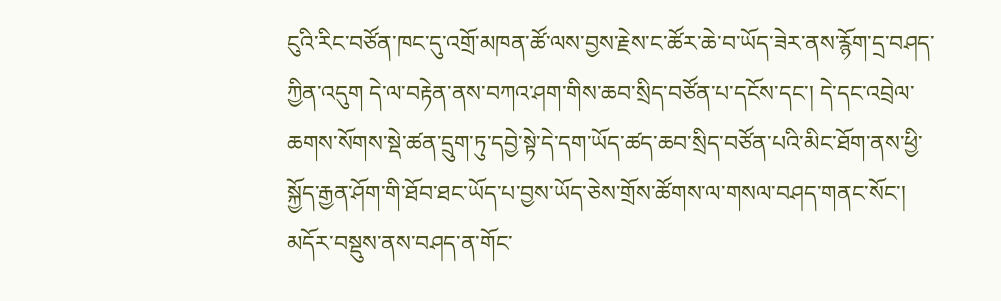ངུའི་རིང་བཙོན་ཁང་དུ་འགྲོ་མཁན་ཚོ་ལས་བྱས་རྗེས་ང་ཚོར་ཆེ་བ་ཡོད་ཟེར་ནས་རྙོག་དྲ་བཤད་ཀྱིན་འདུག དེ་ལ་བརྟེན་ནས་བཀའ་ཤག་གིས་ཆབ་སྲིད་བཙོན་པ་དངོས་དང་། དེ་དང་འབྲེལ་ཆགས་སོགས་སྡེ་ཚན་དྲུག་ཏུ་དབྱེ་སྟེ་དེ་དག་ཡོད་ཚད་ཆབ་སྲིད་བཙོན་པའི་མིང་ཐོག་ནས་ཕྱི་སྐྱོད་རྒྱན་ཤོག་གི་ཐོབ་ཐང་ཡོད་པ་བྱས་ཡོད་ཅེས་གྲོས་ཚོགས་ལ་གསལ་བཤད་གནང་སོང་།
མདོར་བསྡུས་ནས་བཤད་ན་གོང་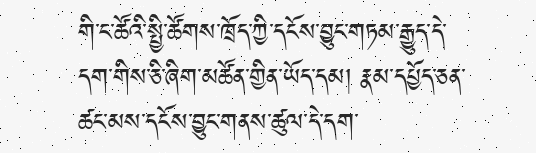གི་ང་ཚོའི་སྤྱི་ཚོགས་ཁྲོད་ཀྱི་དངོས་བྱུང་གཏམ་རྒྱུད་དེ་དག་གིས་ཅི་ཞིག་མཚོན་གྱིན་ཡོད་དམ། རྣམ་དཔྱོད་ཅན་ཚང་མས་དངོས་བྱུང་གནས་ཚུལ་དེ་དག་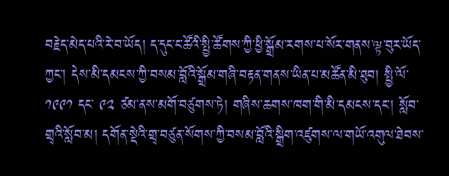བརྗེད་མེད་པའི་རེ་བ་ཡོད། ད་དུང་ང་ཚོའི་སྤྱི་ཚོགས་ཀྱི་ཕྱི་སྒྲོམ་རགས་པ་སོར་གནས་ལྟ་བུར་ཡོད་ཀྱང་། དེས་མི་དམངས་ཀྱི་བསམ་བློའི་སྒྲོམ་གཞི་བརྟན་གནས་ཡིན་པ་མཚོན་མི་ཐུབ། སྤྱི་ལོ་ ༡༩༩༡ དང་ ༩༢ ཙམ་ནས་མགོ་བཙུགས་ཏེ། གཞིས་ཆགས་ཁག་གི་མི་དམངས་དང་། སློབ་གྲྭའི་སློབ་མ། དགོན་སྡེའི་གྲྭ་བཙུན་སོགས་ཀྱི་བསམ་བློའི་སྒྲིག་འཛུགས་ལ་གཡོ་འགུལ་ཐེབས་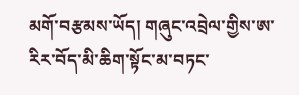མགོ་བརྩམས་ཡོད། གཞུང་འབྲེལ་གྱིས་ཨ་རིར་བོད་མི་ཆིག་སྟོང་མ་བཏང་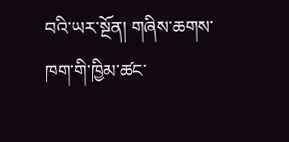བའི་ཡར་སྔོན། གཞིས་ཆགས་ཁག་གི་ཁྱིམ་ཚང་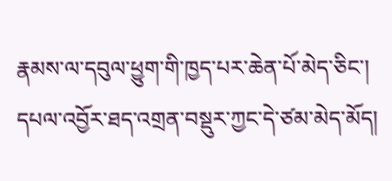རྣམས་ལ་དབུལ་ཕྱུག་གི་ཁྱད་པར་ཆེན་པོ་མེད་ཅིང་། དཔལ་འབྱོར་ཐད་འགྲན་བསྡུར་ཀྱང་དེ་ཙམ་མེད་མོད།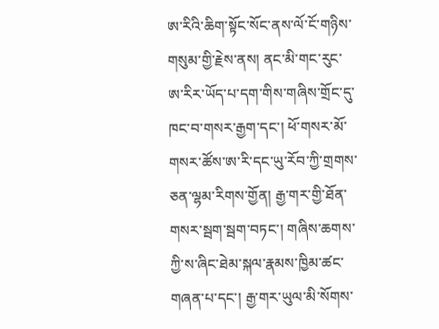ཨ་རིའི་ཆིག་སྟོང་སོང་ནས་ལོ་ངོ་གཉིས་གསུམ་གྱི་རྗེས་ནས། ནང་མི་གང་རུང་ཨ་རིར་ཡོད་པ་དག་གིས་གཞིས་གྲོང་དུ་ཁང་བ་གསར་རྒྱག་དང་། ཕོ་གསར་མོ་གསར་ཚོས་ཨ་རི་དང་ཡུ་རོབ་ཀྱི་གྲགས་ཅན་ལྷམ་རིགས་གྱོན། རྒྱ་གར་གྱི་ཐོན་གསར་སྦག་སྦག་བཏང་། གཞིས་ཆགས་ཀྱི་ས་ཞིང་ཐེམ་སྐལ་རྣམས་ཁྱིམ་ཚང་གཞན་པ་དང་། རྒྱ་གར་ཡུལ་མི་སོགས་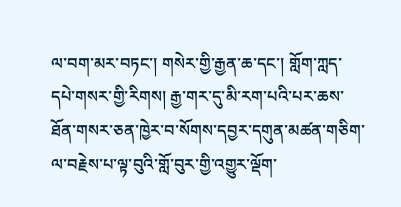ལ་བག་མར་བཏང་། གསེར་གྱི་རྒྱན་ཆ་དང་། གློག་ཀླད་དཔེ་གསར་གྱི་རིགས། རྒྱ་གར་དུ་མི་རག་པའི་པར་ཆས་ཐོན་གསར་ཅན་ཁྱེར་བ་སོགས་དབྱར་དགུན་མཚན་གཅིག་ལ་བརྗེས་པ་ལྟ་བུའི་གློ་བུར་གྱི་འགྱུར་ལྡོག་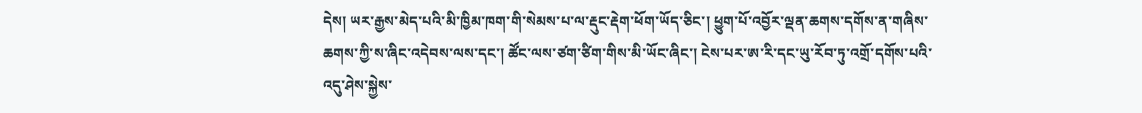དེས། ཡར་རྒྱས་མེད་པའི་མི་ཁྱིམ་ཁག་གི་སེམས་པ་ལ་རྡུང་རྡེག་ཕོག་ཡོད་ཅིང་། ཕྱུག་པོ་འབྱོར་ལྡན་ཆགས་དགོས་ན་གཞིས་ཆགས་ཀྱི་ས་ཞིང་འདེབས་ལས་དང་། ཚོང་ལས་ཙག་ཙིག་གིས་མི་ཡོང་ཞིང་། ངེས་པར་ཨ་རི་དང་ཡུ་རོབ་ཏུ་འགྲོ་དགོས་པའི་འདུ་ཤེས་སྐྱེས་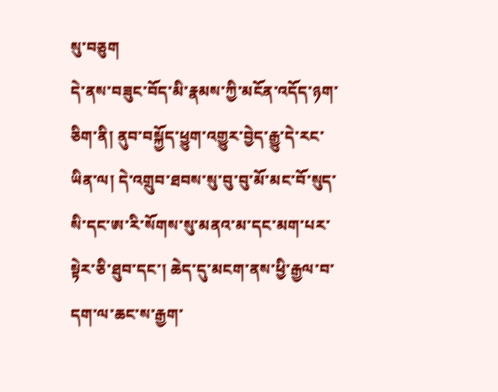སུ་བཅུག
དེ་ནས་བཟུང་བོད་མི་རྣམས་ཀྱི་མངོན་འདོད་ཉག་ཅིག་ནི། ནུབ་བསྐྱོད་ཕྱུག་འགྱུར་བྱེད་རྒྱུ་དེ་རང་ཡིན་ལ། དེ་འགྲུབ་ཐབས་སུ་བུ་བུ་མོ་མང་བོ་སུད་སི་དང་ཨ་རི་སོགས་སུ་མནའ་མ་དང་མག་པར་སྟེར་ཅི་ཐུབ་དང་། ཆེད་དུ་མངག་ནས་ཕྱི་རྒྱལ་བ་དག་ལ་ཆང་ས་རྒྱག་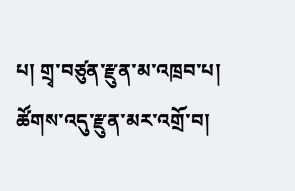པ། གྲྭ་བཙུན་རྫུན་མ་འཁྲབ་པ། ཚོགས་འདུ་རྫུན་མར་འགྲོ་བ།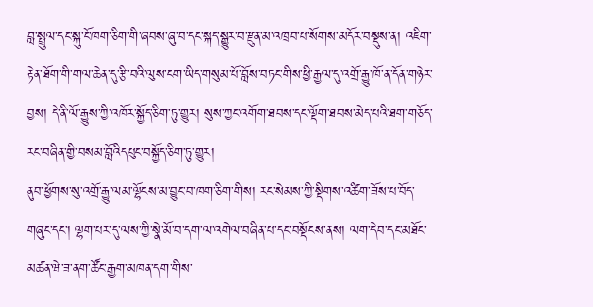བླ་སྤྲུལ་དང་སྐུ་ངོ་ཁག་ཅིག་གི་ཞབས་ཞུ་བ་དང་སྐད་སྒྱུར་བ་རྫུན་མ་འཁྲབ་པ་སོགས་མདོར་བསྡུས་ན། འཇིག་རྟེན་ཐོག་གི་གལ་ཆེན་དུ་རྩི་བའི་ལུས་ངག་ཡིད་གསུམ་པོ་བློས་བཏང་གིས་ཕྱི་རྒྱལ་དུ་འགྲོ་རྒྱུ་ཁོ་ན་དོན་གཉེར་བྱས། དེ་ནི་ལོ་རྒྱུས་ཀྱི་འཁོར་སྐྱོད་ཅིག་ཏུ་གྱུར། སུས་ཀྱང་འགོག་ཐབས་དང་ལྡོག་ཐབས་མེད་པའི་ཐག་གཅོད་རང་བཞིན་གྱི་བསམ་བློའིདཔུང་བསྐྱོད་ཅིག་ཏུ་གྱུར།
ནུབ་ཕྱོགས་སུ་འགྲོ་རྒྱུ་ལམ་ལྷོངས་མ་བྱུང་བ་ཁག་ཅིག་གིས། རང་སེམས་ཀྱི་སྡིགས་འཚིག་ཟོས་པ་བོད་གཞུང་དང་། ལྷག་པར་དུ་ལས་ཀྱི་སྣེ་མོ་བ་དག་ལ་འགེལ་བཞིན་པ་དང་བསྡོངས་ནས། ལག་དེབ་དང་མཐོང་མཚན་ཝེ་ཟ་ནག་ཚོང་རྒྱག་མཁན་དག་གིས་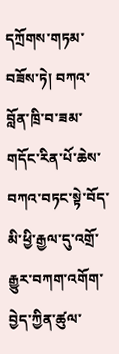དཀྲོགས་གཏམ་བཟོས་ཏེ། བཀའ་བློན་ཁྲི་བ་ཟམ་གདོང་རིན་པོ་ཆེས་བཀའ་བཏང་སྟེ་བོད་མི་ཕྱི་རྒྱལ་དུ་འགྲོ་རྒྱུར་བཀག་འགོག་བྱེད་ཀྱིན་ཚུལ་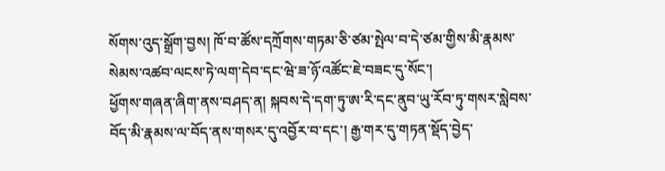སོགས་འུད་སྒྲོག་བྱས། ཁོ་བ་ཚོས་དཀྲོགས་གཏམ་ཅི་ཙམ་སྤེལ་བ་དེ་ཙམ་གྱིས་མི་རྣམས་སེམས་འཚབ་ལངས་ཏེ་ལག་དེབ་དང་ཝེ་ཟ་ཉོ་འཚོང་ཇེ་བཟང་དུ་སོང་།
ཕྱོགས་གཞན་ཞིག་ནས་བཤད་ན། སྐབས་དེ་དག་ཏུ་ཨ་རི་དང་ནུབ་ཡུ་རོབ་ཏུ་གསར་སླེབས་བོད་མི་རྣམས་ལ་བོད་ནས་གསར་དུ་འབྱོར་བ་དང་། རྒྱ་གར་དུ་གཏན་སྡོད་བྱེད་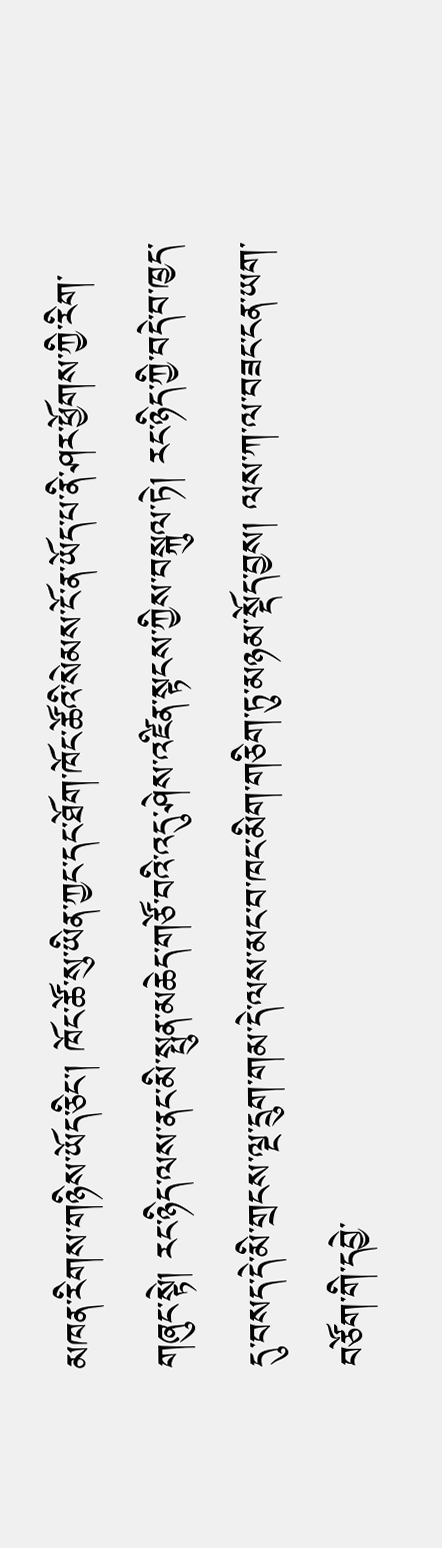མཁན་རིགས་གཉིས་ཡོད་ཅིང་། ཁོང་ཚོ་སུ་ཡིན་ཀྱང་དང་ཐོག་ཁོང་ཚོའི་སེམས་ངོ་ན་ཡོད་པ་ནི་ཤར་ཕྱོགས་ཀྱི་རིག་གཞུང་སྟེ། རང་ཉིད་ལས་ནང་མི་སྤུན་མཆེད་གཙོ་བའི་འདུ་ཤེས་འཛིན་སྟངས་ཀྱིས་བསྐུལ་ཏེ། རང་ཉིད་ཀྱི་བདེ་བ་ཁྱད་དུ་བསད་དེ་མི་གྲངས་ལྔ་དྲུག་གམ་དེ་ལས་མང་བ་ཁང་མིག་གཅིག་ཏུ་མཉམ་སྡོད་བྱས། ལས་ཀ་ལ་བཟང་ངན་ཡག་བཙོག་གི་དབྱེ་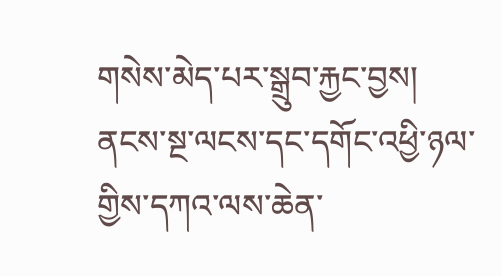གསེས་མེད་པར་སྒྲུབ་རྐྱང་བྱས། ནངས་སྔ་ལངས་དང་དགོང་འཕྱི་ཉལ་གྱིས་དཀའ་ལས་ཆེན་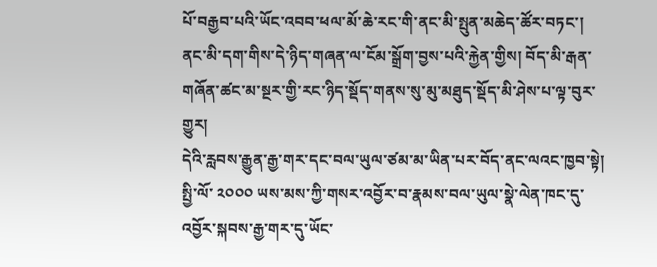པོ་བརྒྱབ་པའི་ཡོང་འབབ་ཕལ་མོ་ཆེ་རང་གི་ནང་མི་སྤུན་མཆེད་ཚོར་བཏང་། ནང་མི་དག་གིས་དེ་ཉིད་གཞན་ལ་ངོམ་སྒྲོག་བྱས་པའི་རྐྱེན་གྱིས། བོད་མི་རྒན་གཞོན་ཚང་མ་སྔར་གྱི་རང་ཉིད་སྡོད་གནས་སུ་མུ་མཐུད་སྡོད་མི་ཤེས་པ་ལྟ་བུར་གྱུར།
དེའི་རླབས་རྒྱུན་རྒྱ་གར་དང་བལ་ཡུལ་ཙམ་མ་ཡིན་པར་བོད་ནང་ལའང་ཁྱབ་སྟེ། སྤྱི་ལོ་ ༢༠༠༠ ཡས་མས་ཀྱི་གསར་འབྱོར་བ་རྣམས་བལ་ཡུལ་སྣེ་ལེན་ཁང་དུ་འབྱོར་སྐབས་རྒྱ་གར་དུ་ཡོང་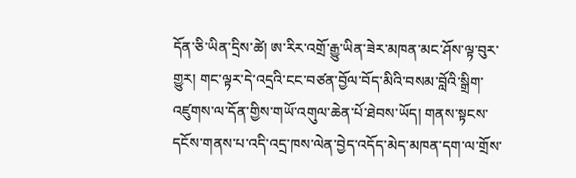དོན་ཅི་ཡིན་དྲིས་ཚེ། ཨ་རིར་འགྲོ་རྒྱུ་ཡིན་ཟེར་མཁན་མང་ཤོས་ལྟ་བུར་གྱུར། གང་ལྟར་དེ་འདྲའི་ངང་བཙན་བྱོལ་བོད་མིའི་བསམ་བློའི་སྒྲིག་འཛུགས་ལ་དོན་གྱིས་གཡོ་འགུལ་ཆེན་པོ་ཐེབས་ཡོད། གནས་སྟངས་དངོས་གནས་པ་འདི་འདྲ་ཁས་ལེན་བྱེད་འདོད་མེད་མཁན་དག་ལ་གྲོས་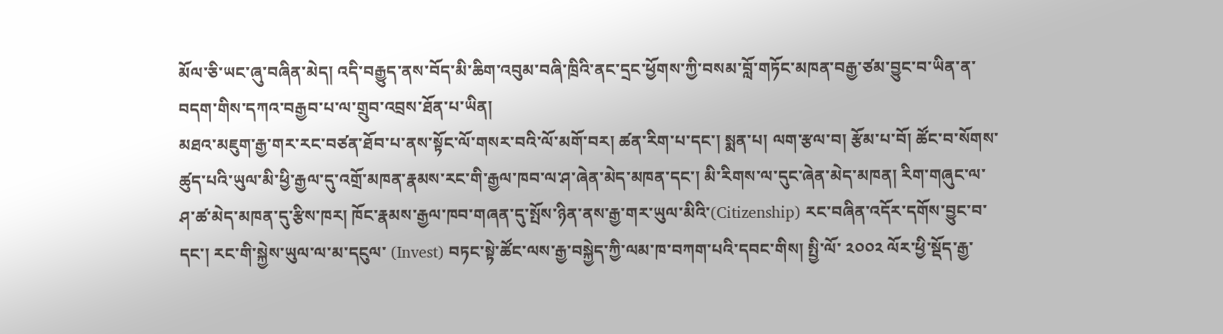མོལ་ཅི་ཡང་ཞུ་བཞིན་མེད། འདི་བརྒྱུད་ནས་བོད་མི་ཆིག་འབུམ་བཞི་ཁྲིའི་ནང་དྲང་ཕྱོགས་ཀྱི་བསམ་བློ་གཏོང་མཁན་བརྒྱ་ཙམ་བྱུང་བ་ཡིན་ན་བདག་གིས་དཀའ་བརྒྱབ་པ་ལ་གྲུབ་འབྲས་ཐོན་པ་ཡིན།
མཐའ་མཇུག་རྒྱ་གར་རང་བཙན་ཐོབ་པ་ནས་སྟོང་ལོ་གསར་བའི་ལོ་མགོ་བར། ཚན་རིག་པ་དང་། སྨན་པ། ལག་རྩལ་བ། རྩོམ་པ་བོ། ཚོང་བ་སོགས་ཚུད་པའི་ཡུལ་མི་ཕྱི་རྒྱལ་དུ་འགྲོ་མཁན་རྣམས་རང་གི་རྒྱལ་ཁབ་ལ་ཤ་ཞེན་མེད་མཁན་དང་། མི་རིགས་ལ་དུང་ཞེན་མེད་མཁན། རིག་གཞུང་ལ་ཤ་ཚ་མེད་མཁན་དུ་རྩིས་ཁར། ཁོང་རྣམས་རྒྱལ་ཁབ་གཞན་དུ་སྤོས་ཉིན་ནས་རྒྱ་གར་ཡུལ་མིའི་(Citizenship) རང་བཞིན་འདོར་དགོས་བྱུང་བ་དང་། རང་གི་སྐྱེས་ཡུལ་ལ་མ་དངུལ་ (Invest) བཏང་སྟེ་ཚོང་ལས་རྒྱ་བསྐྱེད་ཀྱི་ལམ་ཁ་བཀག་པའི་དབང་གིས། སྤྱི་ལོ་ ༢༠༠༢ ལོར་ཕྱི་སྡོད་རྒྱ་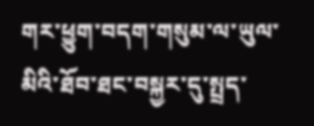གར་ཕྱུག་བདག་གསུམ་ལ་ཡུལ་མིའི་ཐོབ་ཐང་བསྐྱར་དུ་སྤྲད་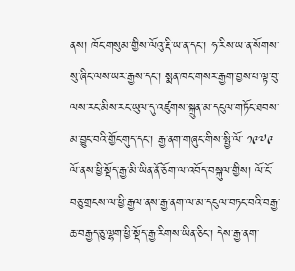ནས། ཁོང་གསུམ་གྱིས་ལོའུ་རྡི་ཡ་ན་དང་། ཧ་རིས་ཡ་ན་སོགས་སུ་ཞིང་ལས་ཡར་རྒྱས་དང་། སྨན་ཁང་གསར་རྒྱག་བྱས་པ་ལྟ་བུ་ལས་རང་མིས་རང་ཡུལ་དུ་འཛུགས་སྐྲུན་མ་དངུལ་གཏོང་ཐབས་མ་བྱུང་བའི་གྱོང་གུད་དང་། རྒྱ་ནག་གཞུང་གིས་སྤྱི་ལོ་ ༡༩༧༩ ལོ་ནས་ཕྱི་སྡོད་རྒྱ་མི་ཡིན་ནོ་ཅོག་ལ་འབོད་བསྐུལ་གྱིས། ལོ་ངོ་བཅུ་གྲངས་ལ་ཕྱི་རྒྱལ་ནས་རྒྱ་ནག་ལ་མ་དངུལ་བཏང་བའི་བརྒྱ་ཆ་བརྒྱད་ཅུ་ལྷག་ཕྱི་སྡོད་རྒྱ་རིགས་ཡིན་ཅིང་། དེས་རྒྱ་ནག་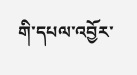གི་དཔལ་འབྱོར་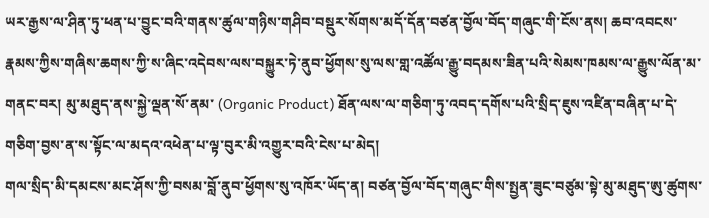ཡར་རྒྱས་ལ་ཤིན་ཏུ་ཕན་པ་བྱུང་བའི་གནས་ཚུལ་གཉིས་གཤིབ་བསྡུར་སོགས་མདོ་དོན་བཙན་བྱོལ་བོད་གཞུང་གི་ངོས་ནས། ཆབ་འབངས་རྣམས་ཀྱིས་གཞིས་ཆགས་ཀྱི་ས་ཞིང་འདེབས་ལས་བསྐྱུར་ཏེ་ནུབ་ཕྱོགས་སུ་ལས་གླ་འཚོལ་རྒྱུ་བདམས་ཟིན་པའི་སེམས་ཁམས་ལ་རྒྱུས་ལོན་མ་གནང་བར། མུ་མཐུད་ནས་སྐྱེ་ལྡན་སོ་ནམ་ (Organic Product) ཐོན་ལས་ལ་གཅིག་ཏུ་འབད་དགོས་པའི་སྲིད་ཇུས་འཛིན་བཞིན་པ་དེ་གཅིག་བྱས་ན་ས་སྟོང་ལ་མདའ་འཕེན་པ་ལྟ་བུར་མི་འགྱུར་བའི་ངེས་པ་མེད།
གལ་སྲིད་མི་དམངས་མང་ཤོས་ཀྱི་བསམ་བློ་ནུབ་ཕྱོགས་སུ་འཁོར་ཡོད་ན། བཙན་བྱོལ་བོད་གཞུང་གིས་སྤྱན་ཟུང་བཙུམ་སྟེ་མུ་མཐུད་ཨུ་ཚུགས་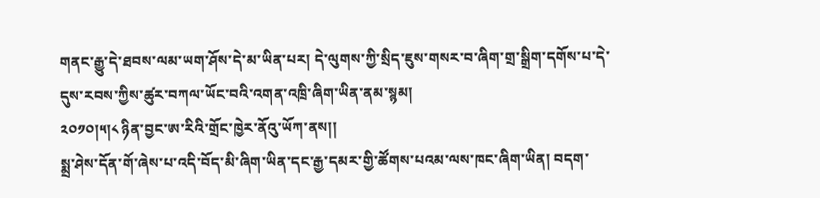གནང་རྒྱུ་དེ་ཐབས་ལམ་ཡག་ཤོས་དེ་མ་ཡིན་པར། དེ་ལུགས་ཀྱི་སྲིད་ཇུས་གསར་བ་ཞིག་གྲ་སྒྲིག་དགོས་པ་དེ་དུས་རབས་ཀྱིས་ཚུར་བཀལ་ཡོང་བའི་འགན་འཁྲི་ཞིག་ཡིན་ནམ་སྙམ།
༢༠༡༠།༥།༨ ཉིན་བྱང་ཨ་རིའི་གྲོང་ཁྱེར་ནོའུ་ཡོཀ་ནས།།
སྨྲ་ཤེས་དོན་གོ་ཞེས་པ་འདི་བོད་མི་ཞིག་ཡིན་དང་རྒྱ་དམར་གྱི་ཚོགས་པའམ་ལས་ཁང་ཞིག་ཡིན། བདག་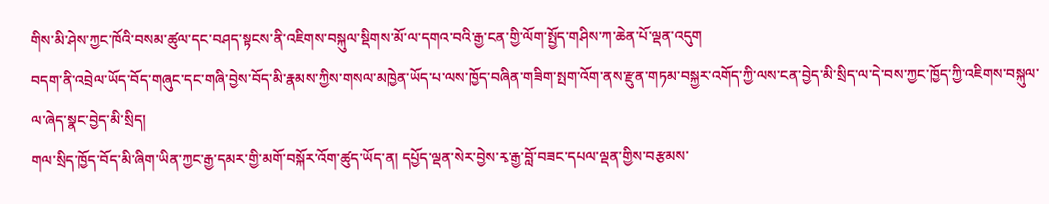གིས་མི་ཤེས་ཀྱང་ཁོའི་བསམ་ཚུལ་དང་བཤད་སྟངས་ནི་འཇིགས་བསྐུལ་སྡིགས་མོ་ལ་དགའ་བའི་རྒྱ་ངན་གྱི་ལོག་སྤྱོད་གཤིས་ཀ་ཆེན་པོ་ལྡན་འདུག
བདག་ནི་འབྲེལ་ཡོད་བོད་གཞུང་དང་གཞི་བྱེས་བོད་མི་རྣམས་ཀྱིས་གསལ་མཁྱེན་ཡོད་པ་ལས་ཁྱོད་བཞིན་གཟིག་སྤག་འོག་ནས་རྫུན་གཏམ་བསྐྱར་འགོད་ཀྱི་ལས་ངན་བྱེད་མི་སྲིད་ལ་དེ་བས་ཀྱང་ཁྱོད་ཀྱི་འཇིགས་བསྐུལ་ལ་ཞེད་སྣང་བྱེད་མི་སྲིད།
གལ་སྲིད་ཁྱོད་བོད་མི་ཞིག་ཡིན་ཀྱང་རྒྱ་དམར་གྱི་མགོ་བསྐོར་འོག་ཚུད་ཡོད་ན། དཔྱོད་ལྡན་སེར་བྱེས་རྭ་རྒྱ་བློ་བཟང་དཔལ་ལྡན་གྱིས་བརྩམས་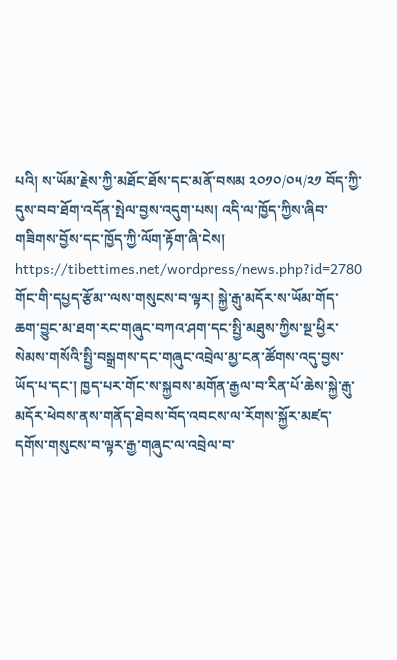པའི། ས་ཡོམ་རྗེས་ཀྱི་མཐོང་ཐོས་དང་མནོ་བསམ ༢༠༡༠/༠༥/༢༡ བོད་ཀྱི་དུས་བབ་ཐོག་འདོན་སྤེལ་བྱས་འདུག་པས། འདི་ལ་ཁྱོད་ཀྱིས་ཞིབ་གཟིགས་བྱོས་དང་ཁྱོད་ཀྱི་ལོག་རྟོག་ཞི་ངེས། https://tibettimes.net/wordpress/news.php?id=2780
གོང་གི་དཔྱད་རྩོམ་་ལས་གསུངས་བ་ལྟར། སྐྱེ་རྒུ་མདོར་ས་ཡོམ་གོད་ཆག་བྱུང་མ་ཐག་རང་གཞུང་བཀའ་ཤག་དང་སྤྱི་མཐུས་ཀྱིས་སྔ་ཕྱིར་སེམས་གསོའི་སྤྱི་བསྒྲགས་དང་གཞུང་འབྲེལ་མྱ་ངན་ཚོགས་འདུ་བྱས་ཡོད་པ་དང་། ཁྱད་པར་གོང་ས་སྐྱབས་མགོན་རྒྱལ་བ་རིན་པོ་ཆེས་སྐྱེ་རྒུ་མདོར་ཕེབས་ནས་གནོད་ཐེབས་བོད་འབངས་ལ་རོགས་སྐྱོར་མཛད་དགོས་གསུངས་བ་ལྟར་རྒྱ་གཞུང་ལ་འབྲེལ་བ་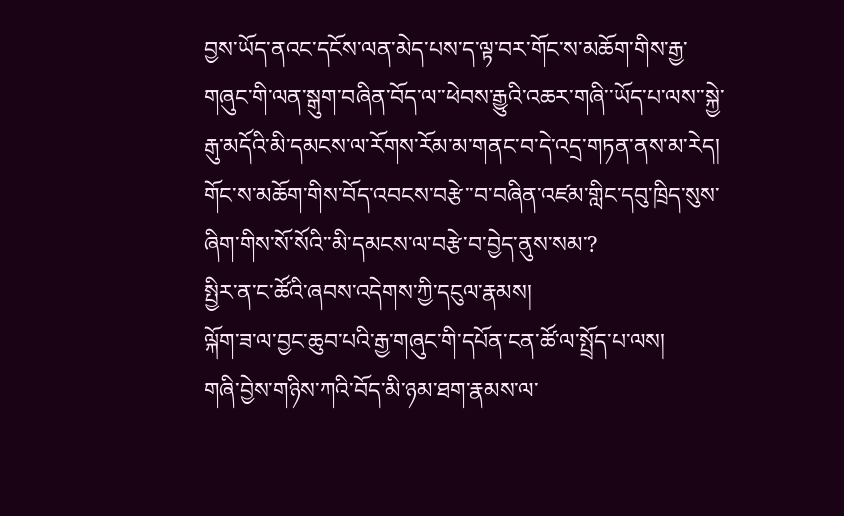བྱས་ཡོད་ནའང་དངོས་ལན་མེད་པས་ད་ལྟ་བར་གོང་ས་མཆོག་གིས་རྒྱ་གཞུང་གི་ལན་སྒུག་བཞིན་བོད་ལ་་ཕེབས་རྒྱུའི་འཆར་གཞི་་ཡོད་པ་ལས་་སྐྱེ་རྒུ་མདོའི་མི་དམངས་ལ་རོགས་རོམ་མ་གནང་བ་དེ་འདྲ་གཏན་ནས་མ་རེད། གོང་ས་མཆོག་གིས་བོད་འབངས་བརྩེ་་བ་བཞིན་འཛམ་གླིང་དབུ་ཁྲིད་སུས་ཞིག་གིས་སོ་སོའི་་མི་དམངས་ལ་བརྩེ་བ་བྱེད་ནུས་སམ་?
སྤྱིར་ན་ང་ཚོའི་ཞབས་འདེགས་ཀྱི་དངུལ་རྣམས།
ལྐོག་ཟ་ལ་བྱང་ཆུབ་པའི་རྒྱ་གཞུང་གི་དཔོན་ངན་ཚོ་ལ་སྤྲོད་པ་ལས།
གཞི་བྱེས་གཉིས་ཀའི་བོད་མི་ཉམ་ཐག་རྣམས་ལ་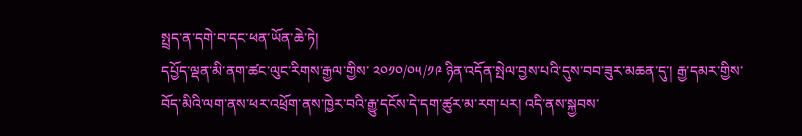སྤྲད་ན་དགེ་བ་དང་ཕན་ཡོན་ཆེ་ཏེ།
དཔྱོད་ལྡན་མི་ནག་ཚང་ལུང་རིགས་རྒྱལ་གྱིས་ ༢༠༡༠/༠༥/༡༩ ཉིན་འདོན་སྤེལ་བྱས་པའི་དུས་བབ་ཟུར་མཆན་དུ་། རྒྱ་དམར་གྱིས་བོད་མིའི་ལག་ནས་ཕར་འཕྲོག་ནས་ཁྱེར་བའི་རྒྱུ་དངོས་དེ་དག་ཚུར་མ་རག་པར། འདི་ནས་སྐྱབས་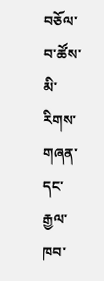བཅོལ་བ་ཚོས་མི་རིགས་གཞན་དང་རྒྱལ་ཁབ་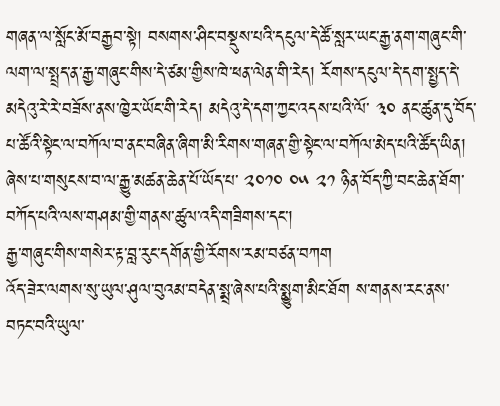གཞན་ལ་སློང་མོ་བརྒྱབ་སྟེ། བསགས་ཤིང་བསྡུས་པའི་དངུལ་དེ་ཚོ་སླར་ཡང་རྒྱ་ནག་གཞུང་གི་ལག་ལ་སྤྲད་ན་རྒྱ་གཞུང་གིས་དེ་ཙམ་གྱིས་ཁེ་ཕན་ལེན་གི་རེད། རོགས་དངུལ་དེ་དག་སྤྱད་དེ་མདེའུ་རེ་རེ་བཟོས་ནས་ཁྱེར་ཡོང་གི་རེད། མདེའུ་དེ་དག་ཀྱང་འདས་པའི་ལོ་ ༣༠ ནང་ཚུན་དུ་བོད་པ་ཚོའི་སྟེང་ལ་བཀོལ་བ་ནང་བཞིན་ཞིག་མི་རིགས་གཞན་གྱི་སྟེང་ལ་བཀོལ་མེད་པའི་ཚོད་ཡིན།
ཞེས་པ་གསུངས་བ་ལ་རྒྱུ་མཚན་ཆེན་པོ་ཡོད་པ་ ༢༠༡༠ ༠༥ ༢༡ ཉིན་བོད་ཀྱི་བང་ཆེན་ཐོག་བཀོད་པའི་ལས་གཤམ་གྱི་གནས་ཚུལ་འདི་གཟིགས་དང་།
རྒྱ་གཞུང་གིས་གསེར་རྟ་བླ་རུང་དགོན་གྱི་རོགས་རམ་བཙན་བཀག
འོད་ཟེར་ལགས་སུ་ཡུལ་ཤུལ་བུའམ་བདེན་སྨྲ་ཞེས་པའི་སྨྱུག་མིང་ཐོག ས་གནས་རང་ནས་བཏང་བའི་ཡུལ་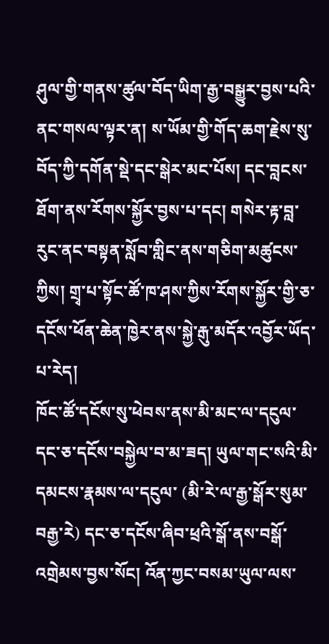ཤུལ་གྱི་གནས་ཚུལ་བོད་ཡིག་རྒྱ་བསྒྱུར་བྱས་པའི་ནང་གསལ་ལྟར་ན། ས་ཡོམ་གྱི་གོད་ཆག་རྗེས་སུ་བོད་ཀྱི་དགོན་སྡེ་དང་སྒེར་མང་པོས། དང་བླངས་ཐོག་ནས་རོགས་སྐྱོར་བྱས་པ་དང། གསེར་རྟ་བླ་རུང་ནང་བསྟན་སློབ་གླིང་ནས་གཅིག་མཚུངས་ཀྱིས། གྲྭ་པ་སྟོང་ཚོ་ཁ་ཤས་ཀྱིས་རོགས་སྐྱོར་གྱི་ཅ་དངོས་ཕོན་ཆེན་ཁྱེར་ནས་སྐྱེ་རྒུ་མདོར་འབྱོར་ཡོད་པ་རེད།
ཁོང་ཚོ་དངོས་སུ་ཕེབས་ནས་མི་མང་ལ་དངུལ་དང་ཅ་དངོས་བསྐྱེལ་བ་མ་ཟད། ཡུལ་གང་སའི་མི་དམངས་རྣམས་ལ་དངུལ་ (མི་རེ་ལ་རྒྱ་སྒོར་སུམ་བརྒྱ་རེ) དང་ཅ་དངོས་ཞིབ་ཕྲའི་སྒོ་ནས་བསྒོ་འགྲེམས་བྱས་སོང། འོན་ཀྱང་བསམ་ཡུལ་ལས་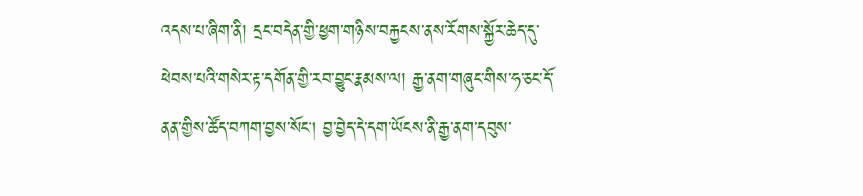འདས་པ་ཞིག་ནི། དྲང་བདེན་གྱི་ཕྱག་གཉིས་བརྐྱངས་ནས་རོགས་སྐྱོར་ཆེད་དུ་ཕེབས་པའི་གསེར་རྟ་དགོན་གྱི་རབ་བྱུང་རྣམས་ལ། རྒྱ་ནག་གཞུང་གིས་ཧ་ཅང་དོ་ནན་གྱིས་ཚོད་བཀག་བྱས་སོང། བྱ་བྱེད་དེ་དག་ཡོངས་ནི་རྒྱ་ནག་དབུས་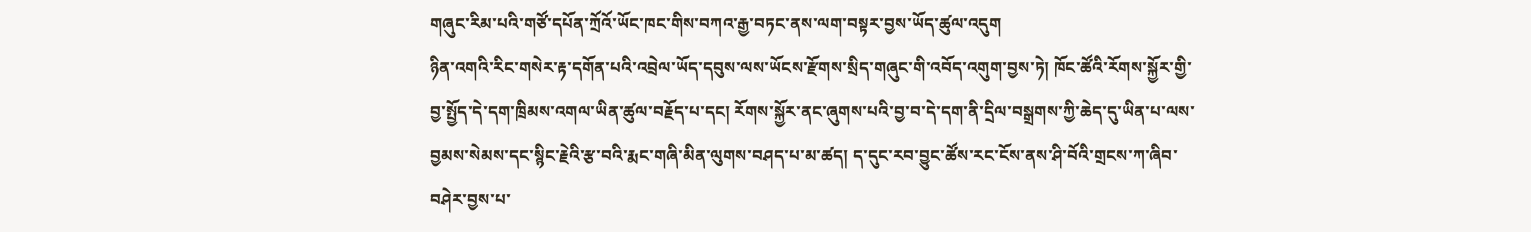གཞུང་རིམ་པའི་གཙོ་དཔོན་ཀྲོའོ་ཡོང་ཁང་གིས་བཀའ་རྒྱ་བཏང་ནས་ལག་བསྟར་བྱས་ཡོད་ཚུལ་འདུག
ཉིན་འགའི་རིང་གསེར་རྟ་དགོན་པའི་འབྲེལ་ཡོད་དབུས་ལས་ཡོངས་རྫོགས་སྲིད་གཞུང་གི་འབོད་འགུག་བྱས་ཏེ། ཁོང་ཚོའི་རོགས་སྐྱོར་གྱི་བྱ་སྤྱོད་དེ་དག་ཁྲིམས་འགལ་ཡིན་ཚུལ་བརྗོད་པ་དང། རོགས་སྐྱོར་ནང་ཞུགས་པའི་བྱ་བ་དེ་དག་ནི་དྲིལ་བསྒྲགས་ཀྱི་ཆེད་དུ་ཡིན་པ་ལས་བྱམས་སེམས་དང་སྙིང་རྗེའི་རྩ་བའི་རྨང་གཞི་མིན་ལུགས་བཤད་པ་མ་ཚད། ད་དུང་རབ་བྱུང་ཚོས་རང་ངོས་ནས་ཤི་བོའི་གྲངས་ཀ་ཞིབ་བཤེར་བྱས་པ་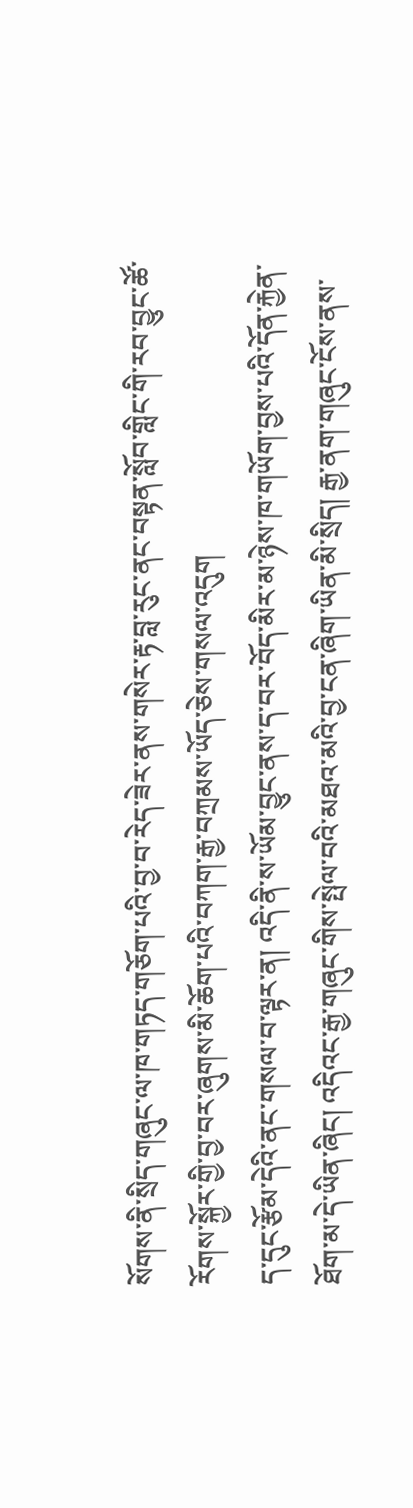སོགས་ནི་སྲིད་གཞུང་ལ་ཁ་གཏད་གཅོག་པའི་བྱ་བ་རེད་ཟེར་ནས་གསེར་རྟ་བླ་རུང་ནང་བསྟན་སློབ་གླིང་གི་རབ་བྱུང་ཚོ་རོགས་སྐྱོར་གྱི་བྱ་བར་ཞུགས་མི་ཆོག་པའི་བཀག་རྒྱ་བཀྲམས་ཡོད་ཅེས་གསལ་འདུག
ད་དུང་རྩོམ་དེའི་ནང་གསལ་བ་ལྟར་ན། འདི་ནི་ས་ཡོམ་བྱུང་ནས་ད་བར་བོད་མིར་མ་ཉེས་ཁ་གཡོག་བྱས་པའི་དོན་རྐྱེན་ཐོག་མ་དེ་ཡིན་ཞིང། འདིའང་རྒྱ་གཞུང་གིས་སྤེལ་བའི་མཐའ་མའི་བྱ་ངན་ཞིག་ཡིན་མི་སྲིད། རྒྱ་ནག་གཞུང་ངོས་ནས་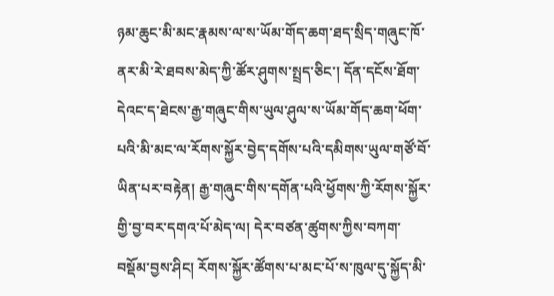ཉམ་ཆུང་མི་མང་རྣམས་ལ་ས་ཡོམ་གོད་ཆག་ཐད་སྲིད་གཞུང་ཁོ་ནར་མི་རེ་ཐབས་མེད་ཀྱི་ཚོར་ཤུགས་སྤྲད་ཅིང་། དོན་དངོས་ཐོག་དེའང་ད་ཐེངས་རྒྱ་གཞུང་གིས་ཡུལ་ཤུལ་ས་ཡོམ་གོད་ཆག་ཕོག་པའི་མི་མང་ལ་རོགས་སྐྱོར་བྱེད་དགོས་པའི་དམིགས་ཡུལ་གཙོ་བོ་ཡིན་པར་བརྟེན། རྒྱ་གཞུང་གིས་དགོན་པའི་ཕྱོགས་ཀྱི་རོགས་སྐྱོར་གྱི་བྱ་བར་དགའ་པོ་མེད་ལ། དེར་བཙན་ཚུགས་ཀྱིས་བཀག་བསྡོམ་བྱས་ཤིང། རོགས་སྐྱོར་ཚོགས་པ་མང་པོ་ས་ཁུལ་དུ་སྐྱོད་མི་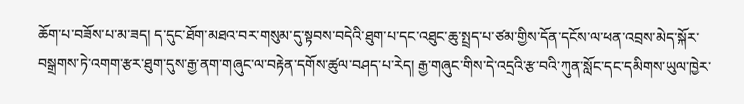ཆོག་པ་བཟོས་པ་མ་ཟད། ད་དུང་ཐོག་མཐའ་བར་གསུམ་དུ་སྟབས་བདེའི་ཐུག་པ་དང་འཐུང་ཆུ་སྤྲད་པ་ཙམ་གྱིས་དོན་དངོས་ལ་ཕན་འབྲས་མེད་སྐོར་བསྒྲགས་ཏེ་འགག་རྩར་ཐུག་དུས་རྒྱ་ནག་གཞུང་ལ་བརྟེན་དགོས་ཚུལ་བཤད་པ་རེད། རྒྱ་གཞུང་གིས་དེ་འདྲའི་རྩ་བའི་ཀུན་སློང་དང་དམིགས་ཡུལ་ཁྱེར་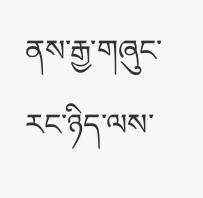ནས་རྒྱ་གཞུང་རང་ཉིད་ལས་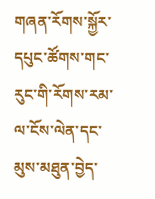གཞན་རོགས་སྐྱོར་དཔུང་ཚོགས་གང་རུང་གི་རོགས་རམ་ལ་ངོས་ལེན་དང་མུས་མཐུན་བྱེད་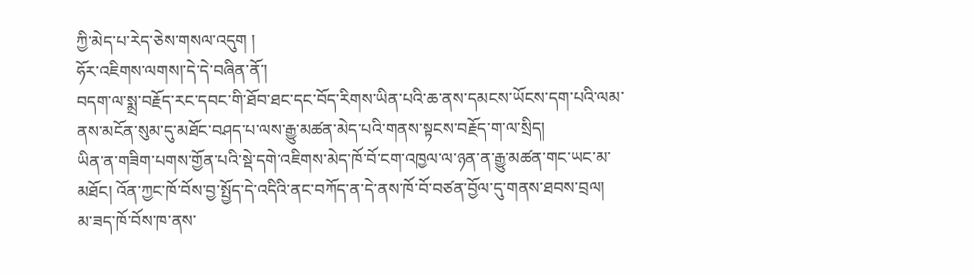ཀྱི་མེད་པ་རེད་ཅེས་གསལ་འདུག །
ཧོར་འཇིགས་ལགས།་དེ་དེ་བཞིན་ནོ་།
བདག་ལ་སྨྲ་བརྗོད་རང་དབང་གི་ཐོབ་ཐང་དང་བོད་རིགས་ཡིན་པའི་ཆ་ནས་དམངས་ཡོངས་དག་པའི་ལམ་ནས་མངོན་སུམ་དུ་མཐོང་བཤད་པ་ལས་རྒྱུ་མཆ༹ན་མེད་པའི་གནས་སྟངས་བརྗོད་ག་ལ་སྲིད།
ཡིན་ན་གཟིག་པགས་གྱོན་པའི་སྡེ་དགེ་འཇིགས་མེད་ཁོ་བོ་ངག་འཁྱལ་ལ་ཉན་ན་རྒྱུ་མཆ༹ན་གང་ཡང་མ་མཐོང། འོན་ཀྱང་ཁོ་བོས་བྱ་སྤྱོད་དེ་འདིའི་ནང་བཀོད་ན་དེ་ནས་ཁོ་བོ་བཅ༹ན་བྱོལ་དུ་གནས་ཐབས་བྲལ།
མ་ཟད་ཁོ་བོས་ཁ་ནས་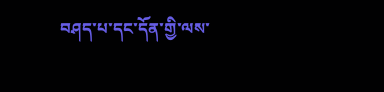བཤད་པ་དང་དོན་གྱི་ལས་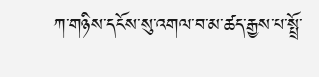ཀ་གཉིས་དངོས་སུ་འགལ་བ་མ་ཆ༹ད་རྒྱས་པ་སྤྲོ་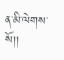ན་མི་ལེགས་སོ།།